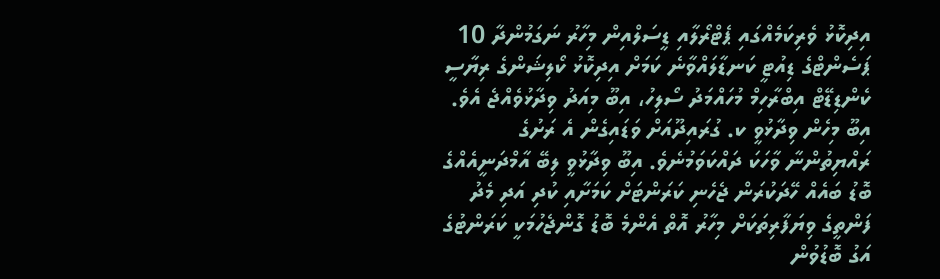އިދިކޮޅު ވެރިކަމެއްގައި ޕެޓްރޯލާއި ޑީސަލްއިން މިހާރު ނަގަމުންދާ 10 ޕަސެންޓްގެ ޑިއުޓީ ކަނޑާލައްވާނެ ކަމަށް އިދިކޮޅު ކޯލިޝަންގެ ރިޔާސީ ކެންޑިޑޭޓް އިބްރާހިމް މުހައްމަދު ސޯލިހު، އިބޫ މިއަދު ވިދާޅުވެއްޖެ އެވެ.
އިބޫ މިހެން ވިދާޅުވީ ކ. ގުރައިދޫއަށް ވަޑައިގެން އެ ރަށުގެ ރައްޔިތުންނާ ވާހަކަ ދައްކަވަމުނެވެ. އިބޫ ވިދާޅުވީ ލިބޭ އާމްދަނީއެއްގެ ބޮޑު ބައެއް ހޭދަކުރަން ޖެހެނި ކަރަންޓަށް ކަމަށާއި ކުދި އަދި މެދު ފަންތީގެ ވިޔަފާރިތަކަށް މިހާރު އޮތް އެންމެ ބޮޑު ގޮންޖެހުމަކީ ކަރަންޓުގެ އަގު ބޮޑުވުން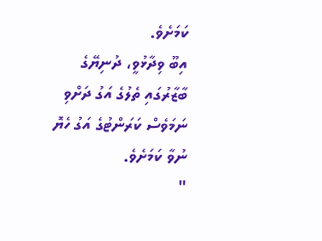ކަމަށެވެ.
އިބޫ ވިދާޅުވީ، ދުނިޔޭގެ ބާޒާރުގައި ތެލުގެ އަގު ދަށްވި ނަމަވެސް ކަރަންޓުގެ އަގު ހެޔޮ ނުވާ ކަމަށެވެ.
"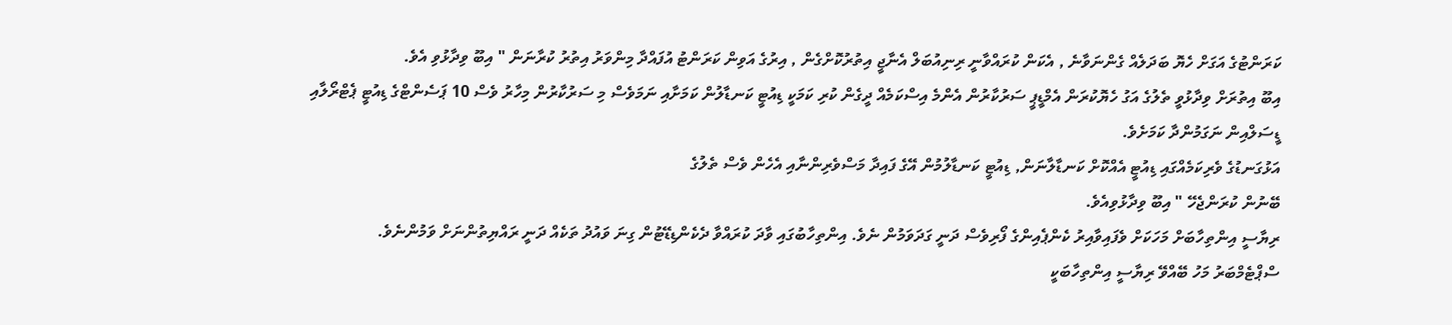ކަރަންޓުގެ އަގަށް ހެޔޮ ބަދަލެއް ގެންނަވާނެ , އެކަން ކުރައްވާނީ ރިނިއުބަލް އެނާޖީ އިތުރުކޮށްގެން , އިރުގެ އަވިން ކަރަންޓު އުފައްދާ މިންވަރު އިތުރު ކުރާނަން " އިބޫ ވިދާޅުވި އެވެ.
އިބޫ އިތުރަށް ވިދާޅުވީ ތެލުގެ އަގު ހެޔޮކުރަން އެމްޑީޕީ ސަރުކާރުން އެންމެ އިސްކަމެއް ދީގެން ކުރި ކަމަކީ ޑިއުޓީ ކަނޑާލުން ކަމަށާއި ނަމަވެސް މި ސަރުކާރުން މިހާރު ވެސް 10 ޕަސެންޓްގެ ޑިއުޓީ ޕެޓްރޯލާއި ޑީސަލްއިން ނަގަމުންދާ ކަމަށެވެ.
އަޅުގަނޑުގެ ވެރިކަމެއްގައި ޑިއުޓީ އެއްކޮށް ކަނޑާލާނަން, ޑިއުޓީ ކަނޑާލުމުން އޭގެ ފައިދާ މަސްވެރިންނާއި އެހެން ވެސް ތެލުގެ
ބޭނުން ކުރަންޖެހޭ " އިބޫ ވިދާޅުވިއެވެ.
ރިޔާސީ އިންތިހާބަށް މަހަކަށް ވެފައިވާއިރު ކެންޕެއިންގެ ފޯރިވެސް ދަނީ ގަދަވަމުން ނެވެ. އިންތިހާބުގައި ވާދަ ކުރައްވާ ދެކެންޑިޑޭޓުން ގިނަ ވައުދު ތަކެއް ދަނީ ރައްޔިތުންނަށް ވަމުންނެވެ.
ސްޕްޓެމްބަރު މަހު ބޭއްވޭ ރިޔާސީ އިންތިހާބަކީ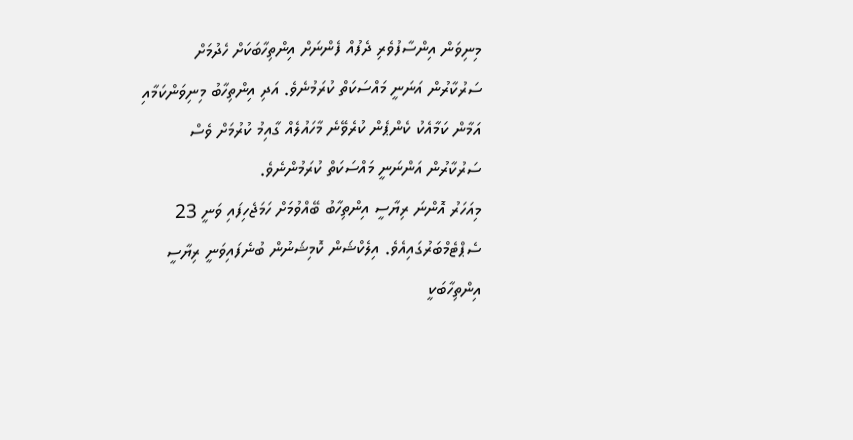މިނިވަން އިންސާފުވެރި ދެފުއް ފެންނަށް އިންތިހާބަކަށް ހެދުމަށް ސަރުކާރުން އަނަނީ މައްސަކަތް ކުރަމުނެވެ. އަދި އިންތިހާބު މިނިވަންކަމާއި އަމާން ކަމާއެކު ކެންޕެން ކުރެވޭނެ މާހައުލެއް ގާއިމު ކުރުމަށް ވެސް ސަރުކާރުން އަންނަނީ މައްސަކަތް ކުރަމުންނެވެ.
މިއަހަރު އޮންނަ ރިޔާސީ އިންތިހާބު ބޭއްވުމަށް ހަމަޖެހިފައި ވަނީ 23 ސެޕްޓެމްބަރުގައިއެވެ. އިލެކްޝަން ކޮމިޝަނުން ބުނެފައިވަނީ ރިޔާސީ އިންތިހާބަކީ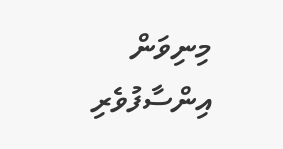މިނިވަން އިންސާފުވެރި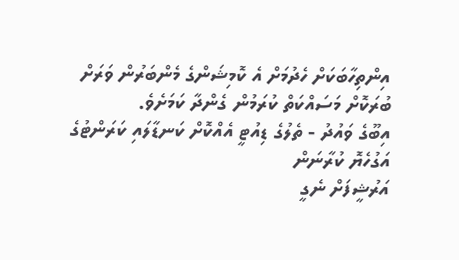އިންތިހާބަކަށް ހެދުމަށް އެ ކޮމިޝަންގެ މެންބަރުން ވަރަށް ބުރަކޮށް މަސައްކަތް ކުރަމުން ގެންދާ ކަމަށެވެ.
އިބޫގެ ވައުދު - ތެލުގެ ޑިއުޓީ އެއްކޮށް ކަނޑާލައި ކަރަންޓުގެ އަގުހެޔޮ ކުރާނަން
އަރުޝީފަށް ނެގީ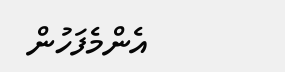އެންމެފަހުން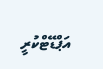އަޕްޑޭޓްކުރީ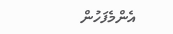އެންމެފަހުން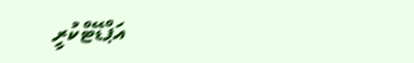އަޕްޑޭޓްކުރީ